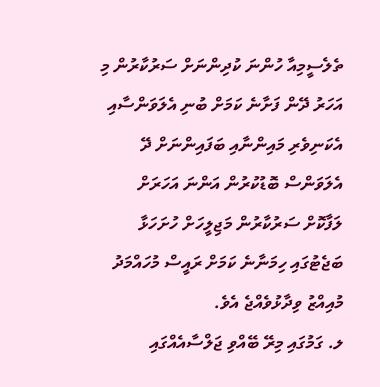ތެލެސީމިއާ ހުންނަ ކުދިންނަށް ސަރުކާރުން މި އަހަރު ދޭން ފަށާނެ ކަމަށް ބުނި އެލަވަންސާއި އެކަނިވެރި މައިންނާއި ބަފައިންނަށް ދޭ އެލަވަންސް ބޮޑުކުރުން އަންނަ އަހަރަށް ލަފާކޮށް ސަރުކާރުން މަޖިލީހަށް ހުށަހަޅާ ބަޖެޓުގައި ހިމަނާނެ ކަމަށް ރައީސް މުހައްމަދު މުއިއްޒު ވިދާޅުވެއްޖެ އެވެ.
ލ. ގަމުގައި މިރޭ ބޭއްވި ޖަލްސާއެއްގައި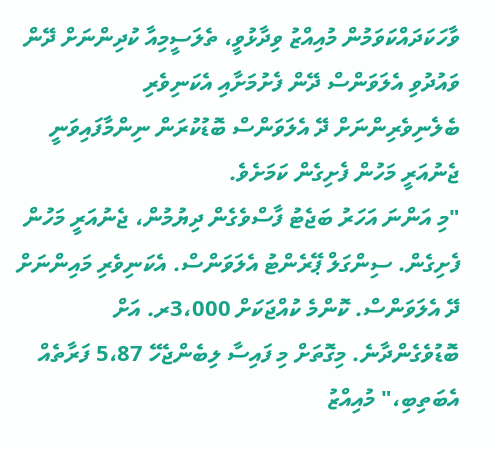ވާހަކަދައްކަވަމުން މުއިއްޒު ވިދާޅުވީ، ތެލަސީމިއާ ކުދިންނަށް ދޭން ވައުދުވި އެލަވަންސް ދޭން ފެށުމަށާއި އެކަނިވެރި ބެލެނިވެރިންނަށް ދޭ އެލަވަންސް ބޮޑުކުރަން ނިންމާފައިވަނީ ޖެނުއަރީ މަހުން ފެށިގެން ކަމަށެވެ.
"މި އަންނަ އަހަރު ބަޖެޓު ފާސްވެގެން ދިޔުމުން، ޖެނުއަރީ މަހުން ފެށިގެން. ސިންގަލް ޕޭރެންޓު އެލަވަންސް. އެކަނިވެރި މައިންނަށް ދޭ އެލަވަންސް. ކޮންމެ ކުއްޖަކަށް 3،000ރ. އަށް ބޮޑުވެގެންދާނެ. މިގޮތަށް މި ފައިސާ ލިބެންޖެހޭ 5،87 ފަރާތެއް އެބަތިބި،" މުއިއްޒު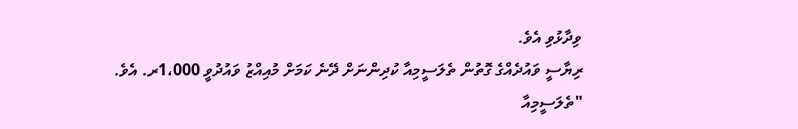ވިދާޅުވި އެވެ.
ރިޔާސީ ވައުދެއްގެ ގޮތުން ތެލަސީމިއާ ކުދިންނަށް ދޭނެ ކަމަށް މުއިއްޒު ވައުދުވީ 1،000ރ. އެވެ.
"ތެލަސީމިއާ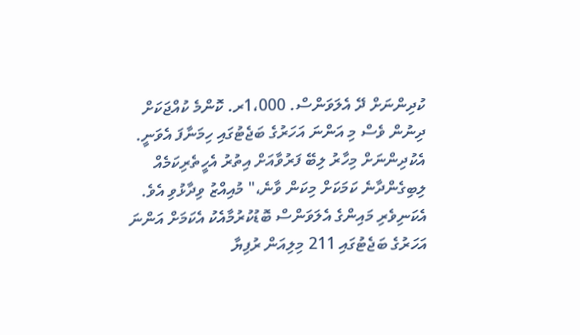ކުދިންނަށް ދޭ އެލަވަންސް. 1،000ރ. ކޮންމެ ކުއްޖަކަށް ދިނުން ވެސް މި އަންނަ އަހަރުގެ ބަޖެޓުގައި ހިމަނާފަ އެވަނީ. އެކުދިންނަށް މިހާރު ލިބޭ ފަރުވާއަށް އިތުރު އެހީތެރިކަމެއް ލިބިގެންދާނެ ކަމަކަށް މިކަން ވާނެ،" މުއިއްޒު ވިދާޅުވި އެވެ.
އެކަނިވެރި މައިންގެ އެލަވަންސް ބޮޑުކުރުމާއެކު އެކަމަށް އަންނަ އަހަރުގެ ބަޖެޓުގައި 211 މިލިއަން ރުފިޔާ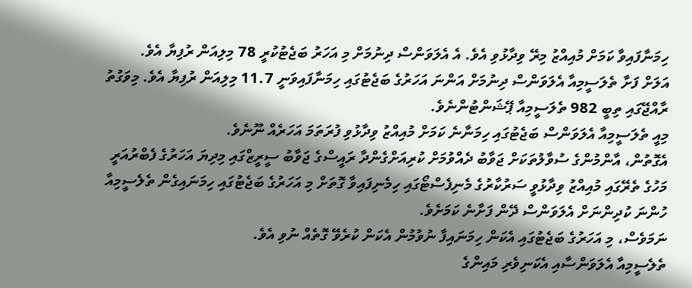ހިމަނާފައިވާ ކަމަށް މުއިއްޒު މިރޭ ވިދާޅުވި އެވެ. އެ އެލަވަންސް ދިނުމަށް މި އަހަރު ބަޖެޓުކުރީ 78 މިލިއަން ރުފިޔާ އެވެ.
އަލަށް ފަށާ ތެލަސީމިއާ އެލަވަންސް ދިނުމަށް އަންނަ އަހަރުގެ ބަޖެޓުގައި ހިމަނާފައިވަނީ 11.7 މިލިއަން ރުފިޔާ އެވެ. މިވަގުތު ރާއްޖޭގައި ތިބީ 982 ތެލަސީމިއާ ޕޭޝަންޓުންނެވެ.
މިއީ ތެލަސީމިއާ އެލަވަންސް ބަޖެޓުގައި ހިމަނާނެ ކަމަށް މުއިއްޒު ވިދާޅުވި ފުރަތަމަ އަހަރެއް ނޫނެވެ.
އެގޮތުން، އާންމުންގެ ސުވާލުތަކަށް ޖަވާބު ދެއްވުމަށް ކުރިއަށްގެންދާ ރައީސްގެ ޖަވާބު ސީރީޒްގައި މިދިޔަ އަހަރުގެ ފެބްރުއަރީ މަހުގެ ތެރޭގައި މުއިއްޒު ވިދާޅުވީ ސަރުކާރުގެ މެނިފެސްޓޯގައި ހިމެނިފައިވާ ގޮތަށް މި އަހަރުގެ ބަޖެޓުގައި ހިމަނައިގެން ތެލެސީމިއާ ހުންނަ ކުދިންނަށް އެލަވަންސް ދޭން ފަށާނެ ކަމަށެވެ.
ނަމަވެސް، މި އަހަރުގެ ބަޖެޓުގައި އެކަން ހިމަނައިފާ ނުވުމުން އެކަން ކުރެވޭ ގޮތެއް ނުވި އެވެ.
ތެލެސީމިއާ އެލަވަންސާއި އެކަނިވެރި މައިންގެ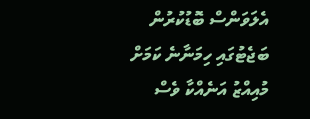އެލަވަންސް ބޮޑުކުރުން ބަޖެޓުގައި ހިމަނާނެ ކަމަށް މުއިއްޒު އަނެއްކާ ވެސް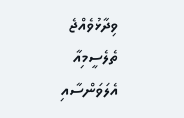ވިދާޅުވެއްޖެ ތެލެސީމިއާ އެލަވަންސާއި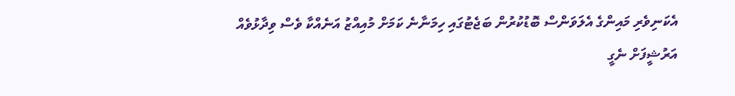އެކަނިވެރި މައިންގެ އެލަވަންސް ބޮޑުކުރުން ބަޖެޓުގައި ހިމަނާނެ ކަމަށް މުއިއްޒު އަނެއްކާ ވެސް ވިދާޅުވެއް
އަރުޝީފަށް ނެގީ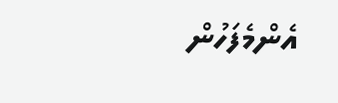އެންމެފަހުން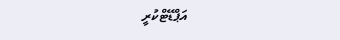އަޕްޑޭޓްކުރީ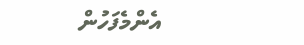އެންމެފަހުން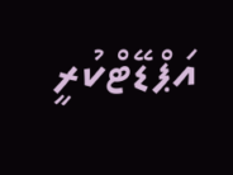އަޕްޑޭޓްކުރީ